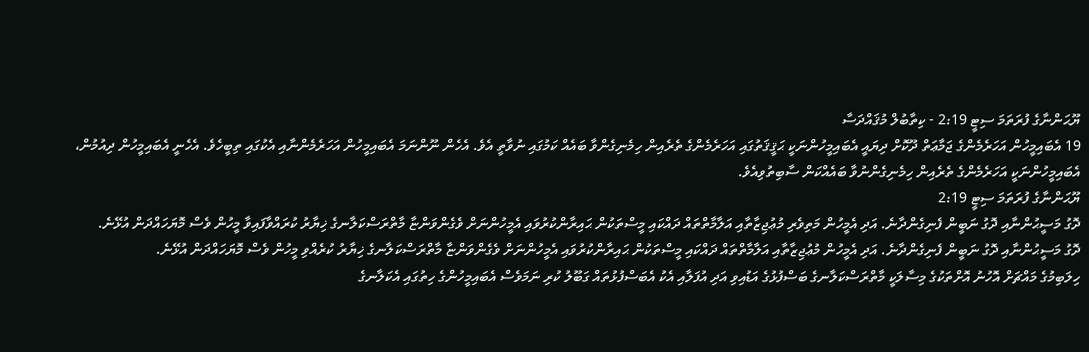ޔޫޙަންނާގެ ފުރަތަމަ ސިޓީ 2:19 - ކިތާބުލް މުޤައްދަސާ
19 އެބައިމީހުން އަހަރެމެންގެ ޖަމާޢަތް ދޫކޮށް ދިޔައީ އެބައިމީހުންނަކީ ޙަޤީޤަތުގައި އަހަރެމެންގެ ތެރެއިން ހިމެނިގެންވާ ބައެއް ކަމުގައި ނުވާތީ އެވެ. އެހެން ނޫންނަމަ އެބައިމީހުން އަހަރެމެންނާއި އެކުގައި ތިބީހެވެ. އެހެނީ އެބައިމީހުން ދިއުމުން، އެބައިމީހުންނަކީ އަހަރެމެންގެ ތެރެއިން ހިމެނިގެންނުވާ ބައެއްކަން ސާބިތުވިއެވެ.
ޔޫޙަންނާގެ ފުރަތަމަ ސިޓީ 2:19
ދޮގު މަސީޙުންނާއި ދޮގު ނަބީން ފެނިގެންދާނެ. އަދި އެމީހުން މަތިވެރި މުޢުޖިޒާތާއި އަލާމާތްތައް ދައްކައި މީސްތަކުން ޙައިރާންކުރުވައި އެމީހުންނަށް ވެގެންވަންޏާ މާތްރަސްކަލާނގެ ޚިޔާރު ކުރައްވާފައިވާ މީހުން ވެސް މޮޔަހައްދަން އުޅޭނެ.
ދޮގު މަސީޙުންނާއި ދޮގު ނަބީން ފެނިގެންދާނެ. އަދި އެމީހުން މުޢުޖިޒާތާއި އަލާމާތްތައް ދައްކައި މީސްތަކުން ޙައިރާންކުރުވައި އެމީހުންނަށް ވެގެންވަންޏާ މާތްރަސްކަލާނގެ ޚިޔާރު ކުރެއްވި މީހުން ވެސް މޮޔަހައްދަން އުޅޭނެ.
ހިލަބިމުގެ މައްޗަށް އޮހުނު އޮށްތަކުގެ މިސާލަކީ މާތްރަސްކަލާނގެ ބަސްފުޅުގެ އަޑުއިވި އަދި އުފަލާއި އެކު އެބަސްފުޅުތައް ގަބޫލު ކުރި ނަމަވެސް އެބައިމީހުންގެ ހިތުގައި އެކަލާނގެ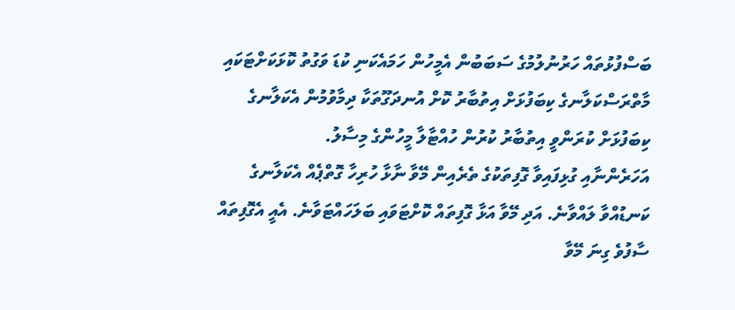ބަސްފުޅުތައް ހަރުނުލުމުގެ ސަބަބުން އެމީހުން ހަމައެކަނި ކުޑަ ވަގުތު ކޮޅަކަށްޓަކައި މާތްރަސްކަލާނގެ ކިބަފުޅަށް އިތުބާރު ކޮށް އުނދަގޫތަކާ ދިމާވުމުން އެކަލާނގެ ކިބަފުޅަށް ކުރަންވީ އިތުބާރު ކުރުން ހުއްޓާލާ މީހުންގެ މިސާލު.
އަހަރެންނާއި ގުޅިފައިވާ ގޮފިތަކުގެ ތެރެއިން މޭވާ ނާޅާ ހުރިހާ ގޮތްޕެއް އެކަލާނގެ ކަނޑުއްވާ ލައްވާނެ. އަދި މޭވާ އަޅާ ގޮފިތައް ކޮށްޓަވައި ބަލަހައްޓަވާނެ. އެއީ އެގޮފިތައް ސާފުވެ ގިނަ މޭވާ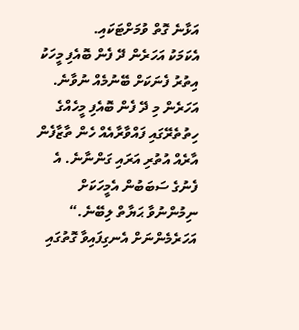އަޅާނެ ގޮތް ވުމަށްޓަކައި.
އެކަމަކު އަހަރެން ދޭ ފެން ބޮއެފި މީހަކު އިތުރު ފެނަކަށް ބޭނުމެއް ނުވާނެ. އަހަރެން މި ދޭ ފެން ބޮއެފި މީހެއްގެ ހިތުތެރޭގައި ފައްވާރާއެއް ހެން ތާޒާފެން އާރެއް އުތުރި އަރައި ގަންނާނެ. އެ ފެނުގެ ސަބަބުން އެމީހަކަށް ނިމުންނުވާ ޙަޔާތް ލިބޭނެ.“
އަހަރެމެންނަށް އެނގިފައިވާ ގޮތުގައި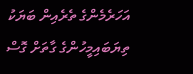އަހަރެމެންގެ ތެރެއިން ބަޔަކު ތިޔަބައިމީހުންގެ ގާތަށް ގޮސް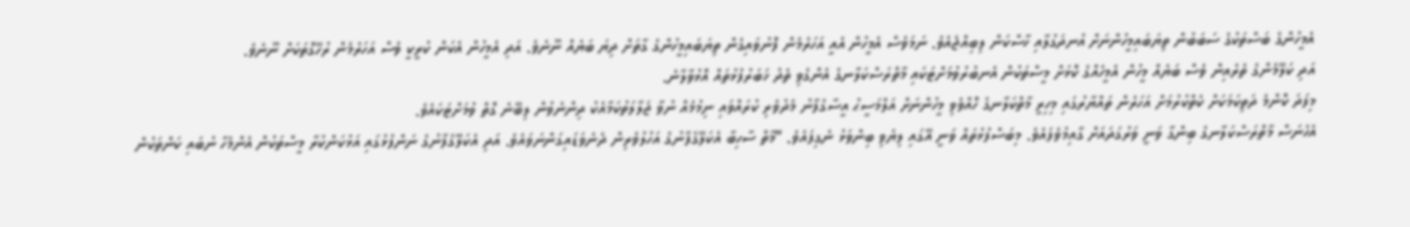އެމީހުންގެ ބަސްތަކުގެ ސަބަބުން ތިޔަބައިމީހުންނަށް އުނދަގުލާއި ހާސްކަން ލިބިއްޖެއެވެ. ނަމަވެސް އެމީހުން އެއީ އަހަރެމެން ފޮނުވައިގެން ތިޔަބައިމީހުންގެ ގާތަށް ދިޔަ ބަޔެއް ނޫނެވެ. އަދި އެމީހުން އެކަން ކުރީކީ ވެސް އަހަރެމެން ރުހޭގޮތަކަށް ނޫނެވެ.
އަދި ކަލޭމެންގެ ތެރެއިން ވެސް ބަޔެއް މީހުން އެމީހެއްގެ ކޮޅަށް މީސްތަކުން އެނބުރުވުމަށްޓަކައި މާތްރަސްކަލާނގެ އެންގެވި ތެދު ޚަބަރުފުޅުތައް އޮޅުވާލާނެ.
މިފަދަ ކޮންމެ ދަތިކަމަކަށް ކެތްކުރުމަށް އަހަރެން ތައްޔާރުގައި މިހިރީ މާތްކަލާނގެ ހޮއްވެވި މީހުންނަށް އަލްމަސީޙު އީސާގެފާނު މެދުވެރި ކުރައްވައި ނިމުމެއް ނުވާ ޖަލާލަތުކަމާއެކު ދިންނެވުން ލިބޭނެ ގޮތް ވުމަށްޓަކައެވެ.
އެހެނަސް މާތްރަސްކަލާނގެ ބިންގާ ވަނީ ވަރުގަދައަށް ގާއިމުވެފައެވެ. މިބަސްފުޅުތައް ވަނީ އޭގައި ލިޔެވި ބިންވަޅު ނެގިފައެވެ. ”މާތް ސާހިބާ އެކަލޭގެފާނުގެ އަހުލުވެރިން ދެނެވަޑައިގަންނަވައެވެ. އަދި އެކަލޭގެފާނުގެ ނަންފުޅުގައި އަޅުކަންކުރާ މީސްތަކުން އެންމެހާ ނުބައި ކަންތަކުން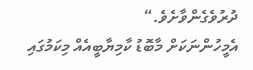ދުރުވެގެންވާށެވެ.“
އެމީހުންނަކަށް މާބޮޑު ކާމިޔާބީއެއް މިކަމުގައި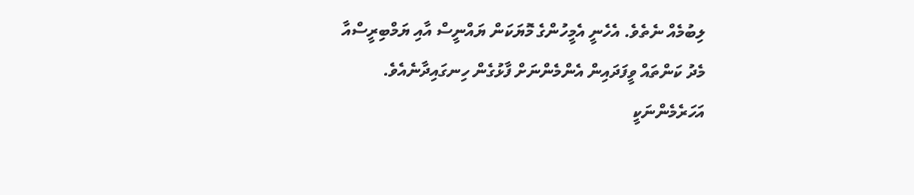ލިބުމެއް ނެތެވެ. އެހެނީ އެމީހުންގެ މޮޔަކަން ޔައްނީސް އާއި ޔަމްބިރީސްއާ މެދު ކަންތައް ވީފަދައިން އެންމެންނަށް ފާޅުގެން ހިނގައިދާނެއެވެ.
އަހަރެމެންނަކީ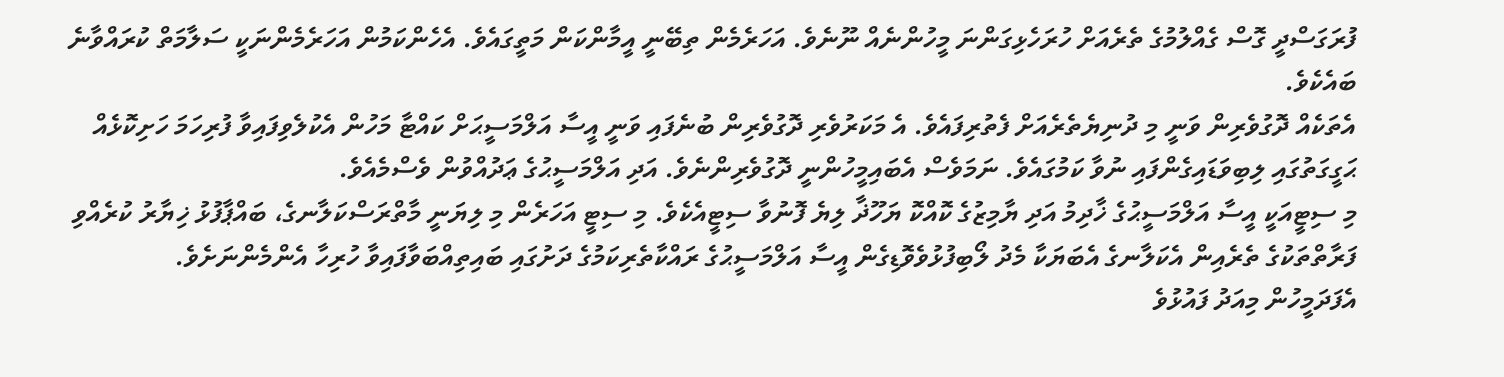ފުރަގަސްދީ ގޮސް ގެއްލުމުގެ ތެރެއަށް ހުރަހެޅިގަންނަ މީހުންނެއް ނޫނެވެ. އަހަރެމެން ތިބޭނީ އީމާންކަން މަތީގައެވެ. އެހެންކަމުން އަހަރެމެންނަކީ ސަލާމަތް ކުރައްވާނެ ބައެކެވެ.
އެތަކެއް ދޮގުވެރިން ވަނީ މި ދުނިޔެތެރެއަށް ފެތުރިފައެވެ. އެ މަކަރުވެރި ދޮގުވެރިން ބުނެފައި ވަނީ އީސާ އަލްމަސީޙަށް ކައްޓާ މަހުން އެކުލެވިފައިވާ ފުރިހަމަ ހަށިކޮޅެއް ޙަގީގަތުގައި ލިބިވަޑައިގެންފައި ނުވާ ކަމުގައެވެ. ނަމަވެސް އެބައިމީހުންނީ ދޮގުވެރިންނެވެ. އަދި އަލްމަސީޙުގެ ޢަދުއްވުން ވެސްމެއެވެ.
މި ސިޓީއަކީ އީސާ އަލްމަސީޙުގެ ޚާދިމު އަދި ޔާމިޒުގެ ކޮއްކޮ ޔަހޫޛާ ލިޔެ ފޮނުވާ ސިޓީއެކެވެ. މި ސިޓީ އަހަރެން މި ލިޔަނީ މާތްރަސްކަލާނގެ، ބައްޕާފުޅު ޚިޔާރު ކުރެއްވި ފަރާތްތަކުގެ ތެރެއިން އެކަލާނގެ އެބަޔަކާ މެދު ލޯބިފުޅުވެވޮޑިގެން އީސާ އަލްމަސީޙުގެ ރައްކާތެރިކަމުގެ ދަށުގައި ބައިތިއްބަވާފައިވާ ހުރިހާ އެންމެންނަށެވެ.
އެފަދަމީހުން މިއަދު ފައުޅުވެ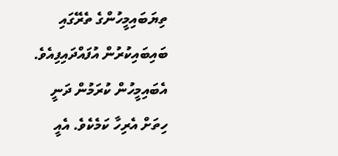ތިޔަބައިމީހުންގެ ތެރޭގައި ބައިބައިކުރުން އުފައްދައިފިއެވެ. އެބައިމީހުން ކުރަމުން ދަނީ ހިތަށް އެރިހާ ކަމެކެވެ. އެއީ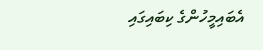އެބައިމީހުންގެ ކިބައިގައި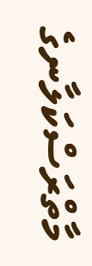މާތްރަސްކަލާނގެ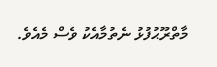މާތްރޫޙުފުޅު ނެތުމާއެކު ވެސް މެއެވެ.